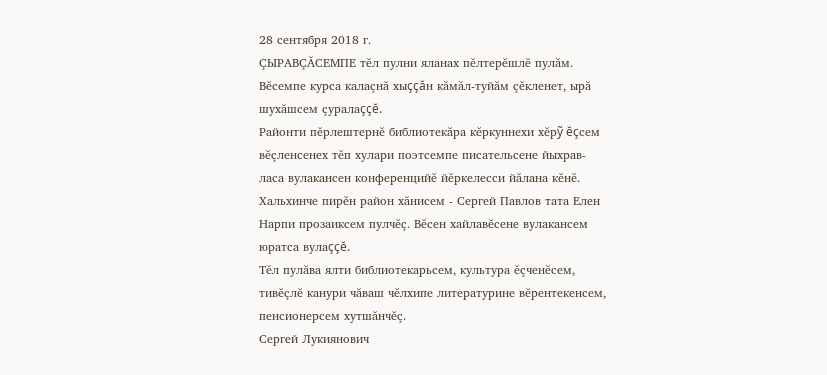28 сентября 2018 г.
ÇЫРАВÇĂСЕМПЕ тĕл пулни яланах пĕлтерĕшлĕ пулăм. Вĕсемпе курса калаçнă хыççăн кăмăл-туйăм çĕкленет, ырă шухăшсем çуралаççĕ.
Районти пĕрлештернĕ библиотекăра кĕркуннехи хĕрỹ ĕçсем вĕçленсенех тĕп хулари поэтсемпе писательсене йыхрав- ласа вулакансен конференцийĕ йĕркелесси йăлана кĕнĕ. Хальхинче пирĕн район хăнисем - Сергей Павлов тата Елен Нарпи прозаиксем пулчĕç. Вĕсен хайлавĕсене вулакансем юратса вулаççĕ.
Тĕл пулăва ялти библиотекарьсем, культура ĕçченĕсем, тивĕçлĕ канури чăваш чĕлхипе литературине вĕрентекенсем, пенсионерсем хутшăнчĕç.
Сергей Лукиянович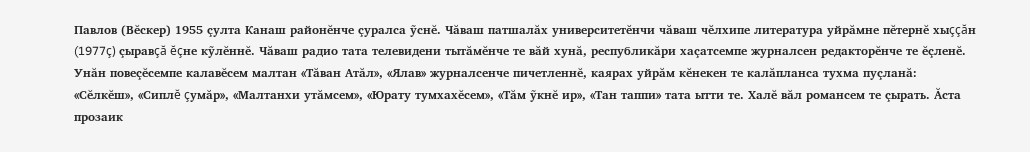Павлов (Вĕскер) 1955 çулта Канаш районĕнче çуралса ỹснĕ. Чăваш патшалăх университетĕнчи чăваш чĕлхипе литература уйрăмне пĕтернĕ хыççăн (1977ç) çыравçă ĕçне кỹлĕннĕ. Чăваш радио тата телевидени тытăмĕнче те вăй хунă, республикăри хаçатсемпе журналсен редакторĕнче те ĕçленĕ. Унăн повеçĕсемпе калавĕсем малтан «Тăван Атăл», «Ялав» журналсенче пичетленнĕ, каярах уйрăм кĕнекен те калăпланса тухма пуçланă: «Сĕлкĕш», «Сиплĕ çумăр», «Малтанхи утăмсем», «Юрату тумхахĕсем», «Тăм ỹкнĕ ир», «Тан таппи» тата ытти те. Халĕ вăл романсем те çырать. Ăста прозаик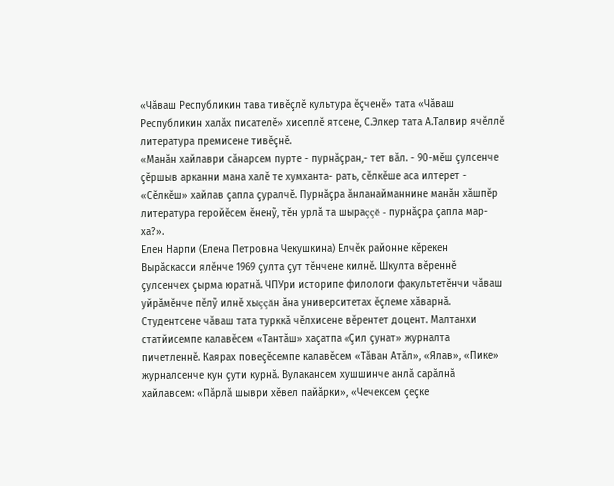«Чăваш Республикин тава тивĕçлĕ культура ĕçченĕ» тата «Чăваш Республикин халăх писателĕ» хисеплĕ ятсене, С.Элкер тата А.Талвир ячĕллĕ литература премисене тивĕçнĕ.
«Манăн хайлаври сăнарсем пурте - пурнăçран,- тет вăл. - 90-мĕш çулсенче çĕршыв арканни мана халĕ те хумханта- рать, сĕлкĕше аса илтерет - «Сĕлкĕш» хайлав çапла çуралчĕ. Пурнăçра ăнланайманнине манăн хăшпĕр литература геройĕсем ĕненỹ, тĕн урлă та шыраççĕ - пурнăçра çапла мар-ха?».
Елен Нарпи (Елена Петровна Чекушкина) Елчĕк районне кĕрекен Вырăскасси ялĕнче 1969 çулта çут тĕнчене килнĕ. Шкулта вĕреннĕ çулсенчех çырма юратнă. ЧПУри историпе филологи факультетĕнчи чăваш уйрăмĕнче пĕлỹ илнĕ хыççăн ăна университетах ĕçлеме хăварнă. Студентсене чăваш тата турккă чĕлхисене вĕрентет доцент. Малтанхи статйисемпе калавĕсем «Тантăш» хаçатпа «Çил çунат» журналта пичетленнĕ. Каярах повеçĕсемпе калавĕсем «Тăван Атăл», «Ялав», «Пике» журналсенче кун çути курнă. Вулакансем хушшинче анлă сарăлнă хайлавсем: «Пăрлă шыври хĕвел пайăрки», «Чечексем çеçке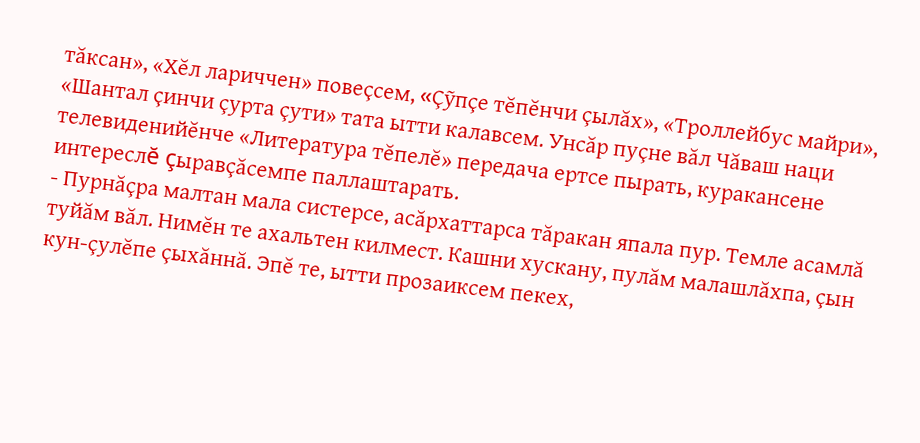тăксан», «Хĕл лариччен» повеçсем, «Çỹпçе тĕпĕнчи çылăх», «Троллейбус майри», «Шантал çинчи çурта çути» тата ытти калавсем. Унсăр пуçне вăл Чăваш наци телевиденийĕнче «Литература тĕпелĕ» передача ертсе пырать, куракансене интереслĕ çыравçăсемпе паллаштарать.
- Пурнăçра малтан мала систерсе, асăрхаттарса тăракан япала пур. Темле асамлă туйăм вăл. Нимĕн те ахальтен килмест. Кашни хускану, пулăм малашлăхпа, çын кун-çулĕпе çыхăннă. Эпĕ те, ытти прозаиксем пекех,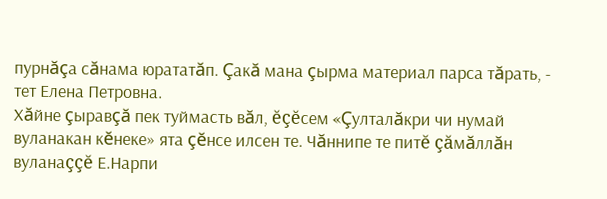пурнăçа сăнама юрататăп. Çакă мана çырма материал парса тăрать, - тет Елена Петровна.
Хăйне çыравçă пек туймасть вăл, ĕçĕсем «Çулталăкри чи нумай вуланакан кĕнеке» ята çĕнсе илсен те. Чăннипе те питĕ çăмăллăн вуланаççĕ Е.Нарпи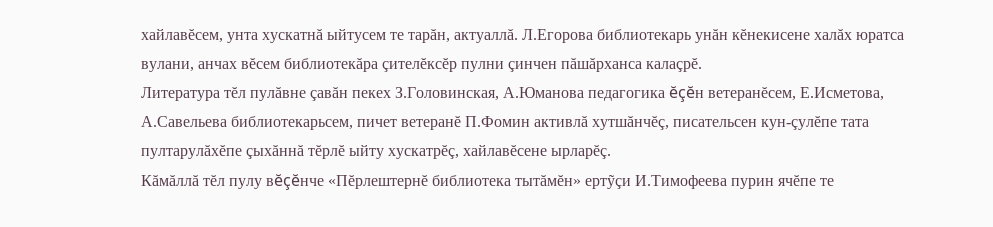хайлавĕсем, унта хускатнă ыйтусем те тарăн, актуаллă. Л.Егорова библиотекарь унăн кĕнекисене халăх юратса вулани, анчах вĕсем библиотекăра çителĕксĕр пулни çинчен пăшăрханса калаçрĕ.
Литература тĕл пулăвне çавăн пекех З.Головинская, А.Юманова педагогика ĕçĕн ветеранĕсем, Е.Исметова, А.Савельева библиотекарьсем, пичет ветеранĕ П.Фомин активлă хутшăнчĕç, писательсен кун-çулĕпе тата пултарулăхĕпе çыхăннă тĕрлĕ ыйту хускатрĕç, хайлавĕсене ырларĕç.
Кăмăллă тĕл пулу вĕçĕнче «Пĕрлештернĕ библиотека тытăмĕн» ертỹçи И.Тимофеева пурин ячĕпе те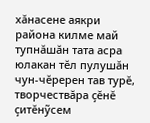хăнасене аякри района килме май тупнăшăн тата асра юлакан тĕл пулушăн чун-чĕререн тав турĕ, творчествăра çĕнĕ çитĕнỹсем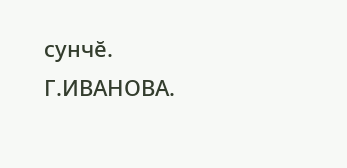сунчĕ.
Г.ИВАНОВА.